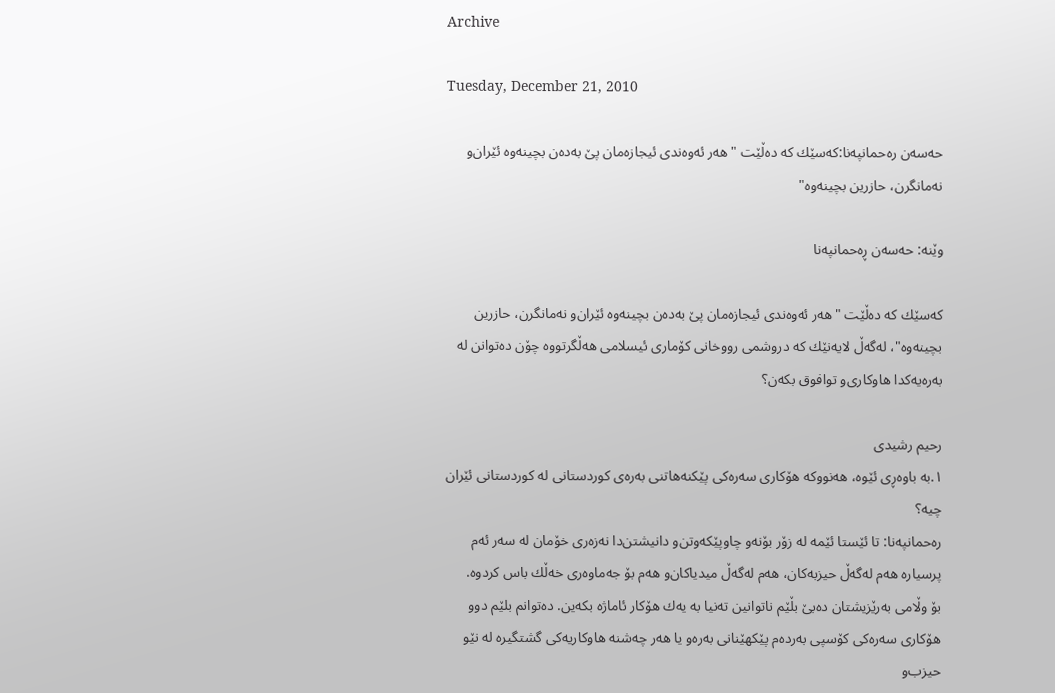Archive

Tuesday, December 21, 2010

حه‌سه‌ن ره‌حمانپه‌نا:كه‌سێك كه‌ ده‌ڵێت "هه‌ر ئه‌و‌ه‌ندی ئیجازه‌مان پێ به‌ده‌ن بچینه‌وه‌ ئێران‌و نه‌مانگرن، حازرین بچینه‌وه‌"

وێنە: حەسەن ڕەحمانپەنا

كه‌سێك كه‌ ده‌ڵێت "هه‌ر ئه‌و‌ه‌ندی ئیجازه‌مان پێ به‌ده‌ن بچینه‌وه‌ ئێران‌و نه‌مانگرن، حازرین بچینه‌وه‌"، له‌گه‌ڵ لایه‌نێك كه‌ دروشمی رووخانی كۆماری ئیسلامی هه‌ڵگرتووه‌ چۆن ده‌توانن له‌ به‌ره‌یه‌كدا هاوكاری‌و توافوق بکەن؟

رحیم رشیدی
١.به‌ باوه‌ڕی ئێوه‌، هه‌نووكه‌ هۆكاری سه‌ره‌كی پێكنه‌هاتنی به‌ره‌ی كوردستانی له كوردستانی ئێران چیه‌؟
ره‌حمانپه‌نا: تا ئێستا ئێمه‌ له‌ زۆر بۆنه‌و‌ چاوپێكه‌وتن‌و دانیشتن‌دا نه‌زه‌ری خۆمان له‌ سه‌ر ئه‌م پرسیاره‌ هه‌م له‌گه‌ڵ حیزبه‌كان، هه‌م له‌گه‌ڵ میدیاكان‌و هه‌م بۆ جه‌ماوه‌ری خه‌ڵك باس كردوه‌.
بۆ وڵامی به‌رێزیشتان ده‌بێ بڵێم ناتوانین ته‌نیا به‌ یه‌ك هۆكار ئاماژه‌ بكه‌ین. ده‌توانم بلێم دوو هۆكاری سه‌ره‌كی كۆسپی به‌رده‌م پێكهێنانی به‌ره‌و یا هه‌ر چه‌شنه‌ هاوكاریه‌كی گشتگیره له‌ نێو حیزب‌و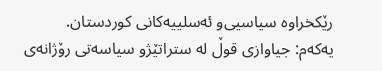رێكخراوه‌ سیاسیی‌و ئه‌سلییه‌كانی كوردستان.
یه‌كه‌م: جیاوازی قوڵ له‌ ستراتێژو سیاسه‌تی رۆژانه‌ی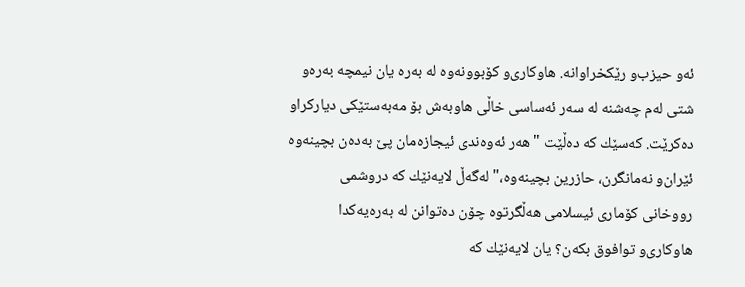ئه‌و حیزب‌و رێكخراوانه‌. هاوكاری‌و كۆبوونه‌وه‌ له‌ به‌ره‌ یان نیمچه‌ به‌ره‌و شتی له‌م چه‌شنه‌ له‌ سه‌ر ئه‌ساسی خاڵی هاوبه‌ش بۆ مه‌به‌ستێكی دیاركراو ده‌كرێت. كه‌سێك كه‌ ده‌ڵێت "هه‌ر ئه‌و‌ه‌ندی ئیجازه‌مان پێ به‌ده‌ن بچینه‌وه‌ ئێران‌و نه‌مانگرن، حازرین بچینه‌وه‌،" له‌گه‌ڵ لایه‌نێك كه‌ دروشمی رووخانی كۆماری ئیسلامی هه‌ڵگرتوه‌ چۆن ده‌توانن له‌ به‌ره‌یه‌كدا هاوكاری‌و توافوق بكه‌ن؟ یان لایه‌نێك كه‌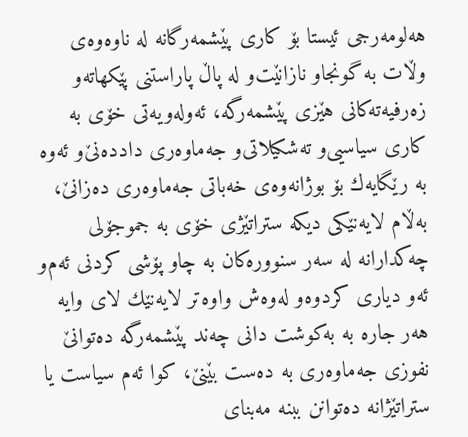هه‌لومه‌رجی ئیستا بۆ كاری پێشمه‌رگانه له‌ ناوه‌وه‌ی وڵات به‌ گو‌نجاو نازانێت‌و له‌ پاڵ پاراستنی پێكهاته‌و زه‌رفیه‌ته‌كانی هێزی پێشمه‌رگه‌، ئه‌وله‌ویه‌تی خۆی به‌ كاری سیاسیی‌و ته‌شكیلاتی‌و جه‌ماوه‌ری دادده‌نێ‌و ئه‌وه‌ به‌ رێگایه‌ك بۆ بوژانه‌وه‌ی خه‌باتی جه‌ماوه‌ری ده‌زانێ، به‌ڵام لایه‌نێكی دیكه‌ ستراتێژی خۆی به جموجۆلی چه‌كدارانه‌ له‌ سه‌ر سنووره‌كان به‌ چاو پۆشی كردنی ئه‌م‌و ئه‌و دیاری كردوه‌و له‌وه‌ش واوه‌تر لایه‌نێك لای وایه‌ هه‌ر جاره‌ به‌ به‌كوشت دانی چه‌ند پێشمه‌رگه‌ ده‌توانێ نفوزی جه‌ماوه‌ری به‌ ده‌ست بێنێ، كوا ئه‌م سیاست یا ستراتێژانه‌‌ ده‌توانن ببنه‌ مه‌بنای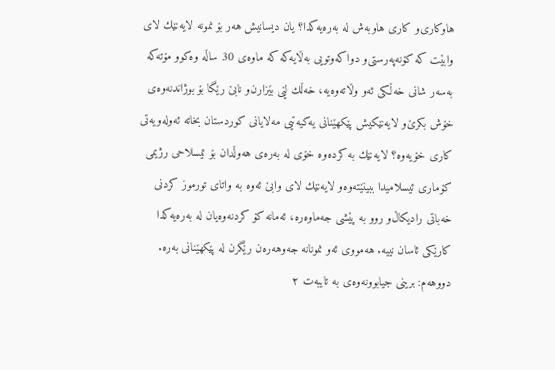هاوكاری‌و كاری هاوبه‌ش له‌ به‌ره‌یه‌كدا؟ یان دیسانیش هه‌ر بۆ نمونه‌ لایه‌نێك لای وابێت كه‌ كۆنه‌په‌رستی‌و دواكه‌وتویی به‌ڵایه‌كه‌ كه‌ ماوه‌ی 30 ساڵه‌ وه‌كوو مۆته‌كه‌ به‌سه‌ر شانی خه‌ڵكی ئه‌و وڵاته‌وه‌یه‌، خه‌ڵك لێی بێزارن‌و نابێ رێگا بۆ بوژاندنه‌وه‌ی خۆش بكرێ‌و لایه‌نێكیش پێكهێنانی یه‌كیه‌تیی مه‌لایانی كوردستان بخاته‌ ئه‌وله‌ویه‌تی كاری خۆیه‌وه‌؟ لایه‌نێك به كرده‌وه‌ خۆی له‌ به‌ره‌ی هه‌وڵدان بۆ ئیسلاحی رژیمی كۆماری ئیسلامیدا ببینێته‌وه‌و لایه‌نێك لای وابێ ئه‌وه‌ به‌ واتای تورموز كردنی خه‌باتی رادیكاڵ‌و روو به‌ پێشی جه‌ماوه‌ره‌، ئه‌مانه‌ كۆ كردنه‌وه‌یان له‌ به‌ره‌یه‌كدا كارێكی ئاسان نییه‌. هه‌مووی ئه‌و نمونانه‌ جه‌وهه‌ره‌ن رێگرن له‌ پێكهێنانی به‌ره‌.
دووهه‌م: برینی جیابوونه‌وه‌ی به‌ تایبه‌ت ٢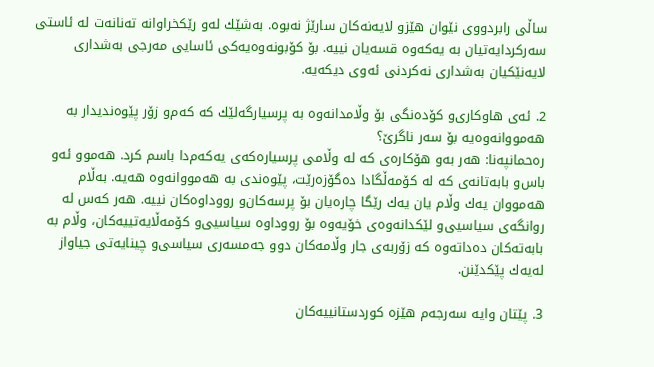ساڵی رابردووی نێوان هێزو لایه‌نه‌كان سارێژ نه‌بوه‌. به‌شێك له‌و رێكخراوانه‌ ته‌نانه‌ت له‌ ئاستی سه‌ركردایه‌تیان به‌ یه‌كه‌وه‌ قسه‌یان نییه‌. بۆ كۆبونه‌وه‌یه‌كی ئاسایی مه‌رجی به‌شداری لایه‌نێكیان به‌شداری نه‌كردنی ئه‌و‌ی دیكه‌یه‌.

2. ئه‌ی هاوكاری‌و كۆده‌نگی بۆ وڵامدانه‌وه‌ به‌ پرسیارگه‌لێك كه‌ كه‌م‌و زۆر پێوه‌ندیدار به‌ هه‌مووانه‌وه‌یه‌ بۆ سه‌ر ناگرێ؟
ره‌حمانپه‌نا: هه‌ر به‌و هۆكاره‌ی كه‌ له‌ وڵامی پرسیاره‌كه‌ی یه‌كه‌م‌دا باسم كرد. هه‌موو ئه‌و باس‌و بابه‌تانه‌ی كه‌ له‌ كۆمه‌ڵگادا ده‌گۆزه‌رێت، پێوه‌ندی به‌ هه‌مووانه‌وه‌ هه‌یه‌. به‌ڵام هه‌مووان یه‌ك وڵام یان یه‌ك رێگا چاره‌یان بۆ پرسه‌كان‌و رووداوه‌كان نییه‌. هه‌ر كه‌س له‌ روانگه‌ی سیاسیی‌و لێكدانه‌وه‌ی خۆیه‌وه ‌بۆ رووداوه‌ سیاسیی‌و كۆمه‌ڵایه‌تییه‌كان، وڵام به‌ بابه‌ته‌كان ده‌داته‌وه‌ كه‌ زۆربه‌ی جار وڵامه‌كان دوو جه‌مسه‌ری سیاسی‌و چینایه‌تی جیاواز له‌یه‌ك پێكدێنن.

3. پێتان وایه‌ سه‌رجه‌م هێزه‌ كوردستانییه‌كان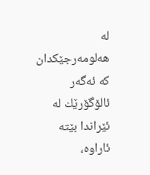له‌ هه‌لومه‌رجێكدان كه‌ ئه‌گه‌ر ئالۆگۆرێك له‌ ئێراندا بێته‌ ئاراوه‌،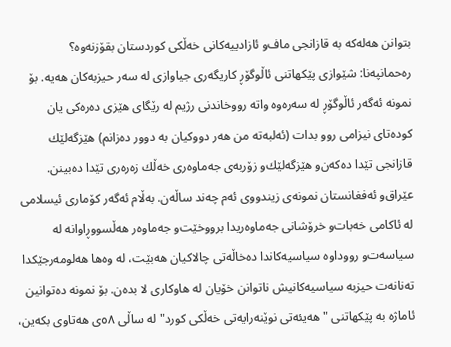بتوانن هه‌له‌که به‌ قازانجی ماف‌و ئازادییه‌كانی خه‌ڵكی كوردستان بقۆزنه‌وه‌؟
ره‌حمانپه‌نا: شێوازی پێكهاتنی ئاڵوگۆڕ كاریگه‌ری جیاوازی له‌ سه‌ر حیزبه‌كان هه‌یه‌. بۆ نمونه‌ ئه‌گه‌ر ئاڵوگۆڕ له‌ سه‌ره‌وه‌ واته‌ رووخاندنی رژیم له‌ رێگای هێزی ده‌ره‌كی یان كوده‌تای نیزامی روو بدات (ئه‌لبه‌ته‌ من هه‌ر دووكیان به‌ دوور ده‌زانم) هێزگه‌لێك قازانجی تێدا ده‌كه‌ن‌و هێزگه‌لێك‌و زۆربه‌ی جه‌ماوه‌ری خه‌ڵك زه‌ره‌ری تێدا ده‌بینن. عێراق‌و ئه‌فغانستان نمونه‌ی زیندووی ئه‌م چه‌ند ساڵه‌ن. به‌ڵام ئه‌گه‌ر كۆماری ئیسلامی له‌ ئاكامی خه‌بات‌و خرۆشانی جه‌ماوه‌ریدا برووخێت‌و جه‌ماوه‌ر هه‌ڵسووڕاوانه‌ له‌ سیاسه‌ت‌و رووداوه‌ سیاسیه‌كاندا ده‌خاڵه‌تی چالاكیان هه‌بێت، له‌ وه‌ها هه‌لومه‌رجێكدا ته‌نانه‌ت حیزبه‌ سیاسیه‌كانیش ناتوانن خۆیان له‌ هاوكاری لا بده‌ن. بۆ نمونه‌ ده‌توانین ئاماژه‌ به‌ پێكهاتنی "هه‌یئه‌تی نوێنه‌رایه‌تی خه‌ڵكی كورد" له‌ ساڵی ٥٨ی هه‌تاوی بكه‌ین،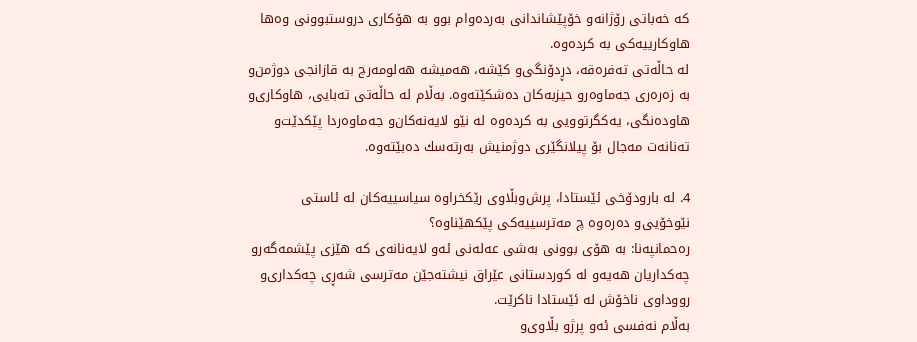كه‌ خه‌باتی رۆژانه‌و خۆپێشاندانی به‌رده‌وام بوو به‌ هۆكاری ‌دروستبوونی وه‌ها هاوكارییه‌كی به‌ كرده‌وه‌.
له‌ حاڵه‌تی ته‌فره‌قه‌، دڕدۆنگی‌و كێشه‌، هه‌میشه‌ هه‌لومه‌رج به‌ قازانجی دوژمن‌و به‌ زه‌ره‌ری جه‌ماوه‌رو حیزبه‌كان ده‌شكێته‌وه‌. به‌ڵام له‌ حاڵه‌تی ته‌بایی، هاوكاری‌و هاوده‌نگی، یه‌كگرتوویی به‌ كرده‌وه‌ له‌ نێو لایه‌نه‌كان‌و جه‌ماوه‌ردا پێكدێت‌و ته‌نانه‌ت مه‌جال بۆ پیلانگێری دوژمنیش به‌رته‌سك ده‌بێته‌وه‌.

4. له‌ بارودۆخی ئێستادا، پرش‌وبڵاوی رێكخراوه‌ سیاسییه‌كان له ئاستی نێوخۆیی‌و ده‌ره‌وه‌ چ مه‌ترسییه‌كی پێكهێناوه‌؟
ره‌حمانپه‌نا: به‌ هۆی بوونی به‌شی عه‌له‌نی ئه‌و لایه‌نانه‌ی‌ كه‌ هێزی پێشمه‌گه‌رو چه‌كداریان هه‌یه‌و له‌ كوردستانی عێراق نیشته‌جێن مه‌ترسی شه‌ڕی چه‌كداری‌و رووداوی ناخۆش له‌ ئێستادا ناكرێت.
به‌ڵام نه‌فسی ئه‌و پرژو بڵاوی‌و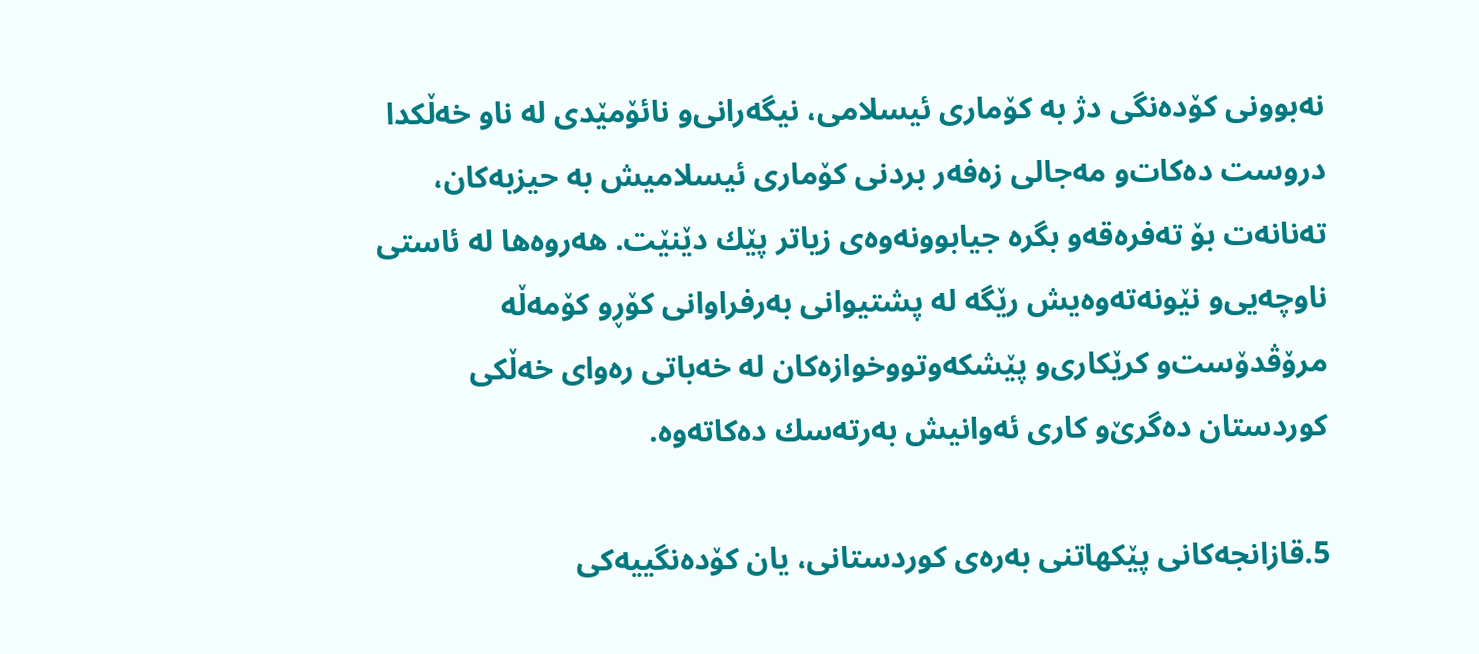نه‌بوونی كۆده‌نگی دژ به‌ كۆماری ئیسلامی، نیگه‌رانی‌و نائۆمێدی له‌ ناو خه‌ڵكدا دروست ده‌كات‌و مه‌جالی زه‌فه‌ر برد‌نی كۆماری ئیسلامیش به‌ حیزبه‌كان، ته‌نانه‌ت بۆ ته‌فره‌قه‌و بگره‌ جیابوونه‌وه‌ی زیاتر پێك دێنێت. هه‌روه‌ها له‌ ئاستی ناوچه‌یی‌و نێونه‌ته‌وه‌یش رێگه‌ له‌ پشتیوانی به‌رفراوانی كۆڕو كۆمه‌ڵه‌ مرۆڤدۆست‌و كرێكاری‌و پێشكه‌وتووخوازه‌كان له‌ خه‌باتی ره‌وای خه‌ڵكی كوردستان ده‌گرێ‌و كاری ئه‌وانیش به‌رته‌سك ده‌كاته‌وه‌.

5.قازانجه‌كانی پێكهاتنی به‌ره‌ی كوردستانی، یان كۆده‌نگییه‌كی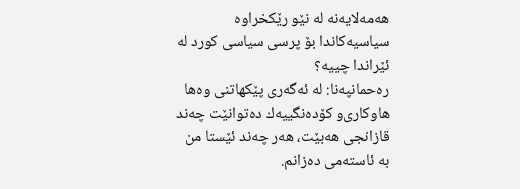هه‌مه‌لایه‌نه‌ له‌ نێو رێكخراوه‌ سیاسیه‌كاندا بۆ پرسی سیاسی كورد له‌ ئێراندا چییه‌؟
ره‌حمانپه‌نا: له‌ ئه‌گه‌ری پێكهاتنی وه‌ها هاوكاری‌و كۆده‌نگییه‌ك ده‌توانێت چه‌ند قازانجی هه‌بێت، هه‌ر چه‌ند ئێستا من به‌ ئاسته‌می ده‌زانم.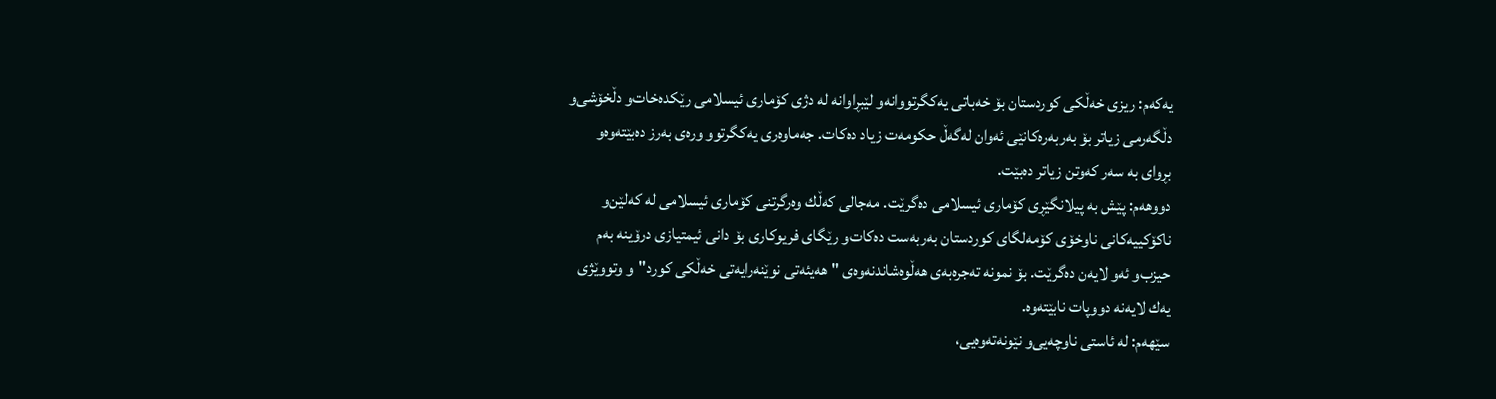یه‌كه‌م: ریزی خه‌ڵكی كوردستان بۆ خه‌باتی یه‌كگرتووانه‌و لێبڕاوانه‌ له‌ دژی كۆماری ئیسلامی رێكده‌خات‌و دڵخۆشی‌و دڵگه‌رمی زیاتر بۆ به‌ربه‌ره‌كانێی ئه‌وان له‌گه‌ڵ حكومه‌ت زیاد ده‌كات. جه‌ماوه‌ری یه‌كگرتوو وره‌ی به‌رز ده‌بێته‌وه‌و بڕوای به‌ سه‌ر كه‌وتن زیاتر ده‌بێت.
دووهه‌م: پێش به‌ پیلانگێڕی كۆماری ئیسلامی ده‌گرێت. مه‌جالی كه‌ڵك وه‌رگرتنی كۆماری ئیسلامی له‌ كه‌لێن‌و ناكۆكییه‌كانی ناوخۆی كۆمه‌لگای كوردستان به‌ربه‌ست ده‌كات‌و رێگای فریوكاری بۆ دانی ئیمتیازی درۆینه‌ به‌م حیزب‌‌و ئه‌و لایه‌ن ده‌گرێت. بۆ نمونه‌ ته‌جره‌به‌ی هه‌ڵوه‌شاندنه‌وه‌ی "هه‌یئه‌تی نوێنه‌رایه‌تی خه‌ڵكی كورد"و وتووێژی یه‌ك لایه‌نه‌ دووپات نابێته‌وه‌.
سێهه‌م: له‌ ئاستی ناوچه‌یی‌و نێونه‌ته‌وه‌یی،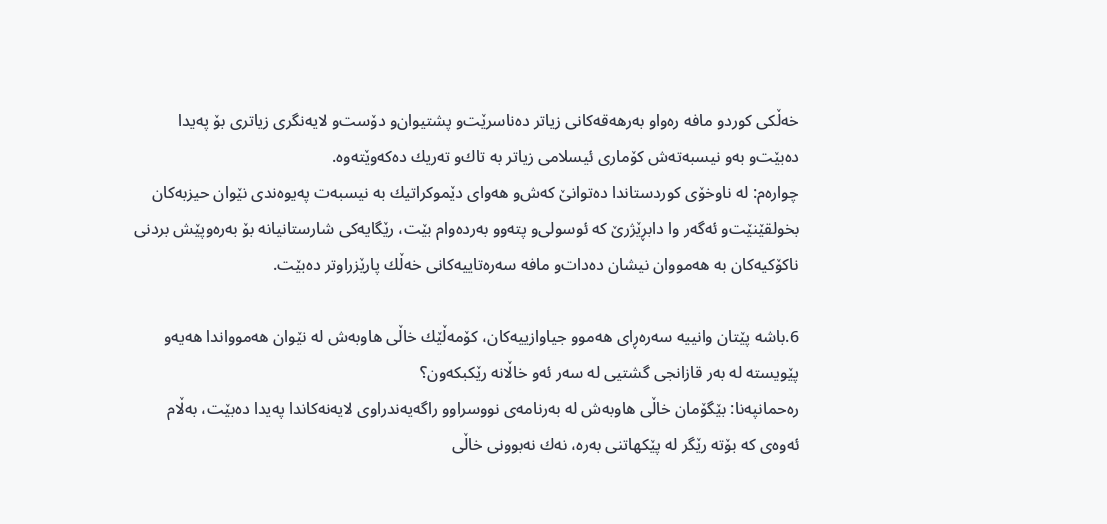خه‌ڵكی كوردو مافه‌ ره‌واو به‌رهه‌قه‌كانی زیاتر ده‌ناسرێت‌و پشتیوان‌و دۆست‌و لایه‌نگری زیاتری بۆ په‌یدا ده‌بێت‌و به‌و نیسبه‌ته‌ش كۆماری ئیسلامی زیاتر به‌ تاك‌و ته‌ریك ده‌كه‌وێته‌وه‌.
چواره‌م: له‌ ناوخۆی كوردستاندا ده‌توانێ كه‌ش‌و هه‌وای دێموكراتیك به‌ نیسبه‌ت په‌یوه‌ندی نێوان حیزبه‌كان بخولقێنێت‌و ئه‌گه‌ر وا دابڕێژرێ كه‌ ئوسولی‌و پته‌وو به‌رده‌وام بێت، رێگایه‌كی شارستانیانه‌ بۆ به‌ره‌وپێش بردنی ناكۆكیه‌كان به‌ هه‌مووان نیشان ده‌دات‌و مافه‌ سه‌ره‌تاییه‌كانی خه‌ڵك پارێزراوتر ده‌بێت.

6.باشه پێتان وانییه‌ سه‌ره‌ڕای هه‌موو جیاوازییه‌كان، كۆمه‌ڵێك خاڵی هاوبه‌ش له‌ نێوان هه‌موواندا هه‌یه‌و پێویسته‌ له‌ به‌ر قازانجی گشتیی له‌ سه‌ر ئه‌و خاڵانه‌ رێكبكه‌ون؟
ره‌حمانپه‌نا: بێگۆمان خاڵی هاوبه‌ش له‌ به‌رنامه‌ی نووسراوو راگه‌یه‌ندراوی لایه‌نه‌كاندا په‌یدا ده‌بێت، به‌ڵام ئه‌وه‌ی كه‌ بۆ‌ته‌ رێگر له‌ پێكهاتنی به‌ره‌، نه‌ك نه‌بوونی خاڵی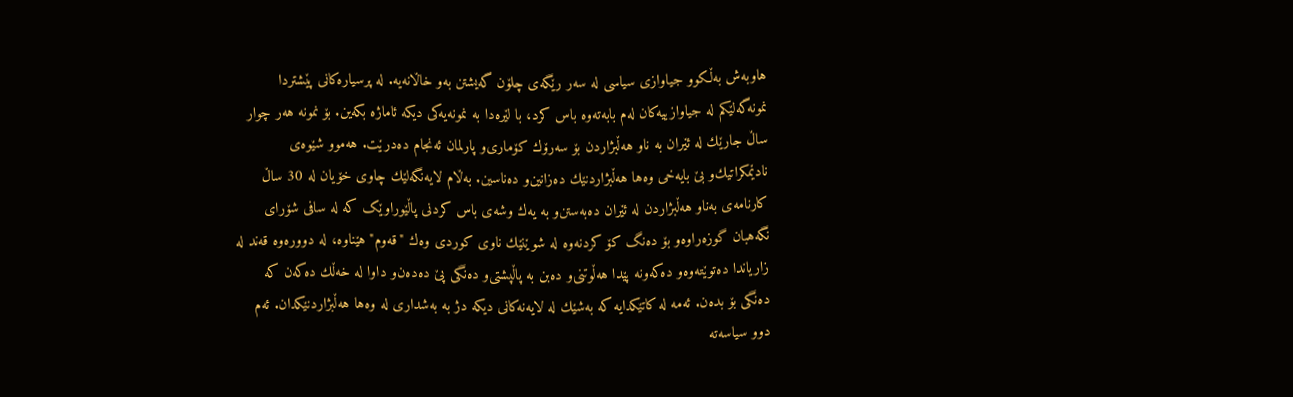هاوبه‌ش به‌ڵكوو جیاوازی سیاسی له‌ سه‌ر رێگه‌ی چلۆن گه‌یشتن به‌و خاڵانه‌یه‌. له‌ پرسیاره‌كانی پێشتردا نمونه‌گه‌لێكم له‌ جیاوازییه‌كان له‌م بابه‌ته‌وه‌ باس كرد، با لێره‌دا به‌ نمونه‌یه‌كی دیكه‌ ئاماژه‌ بكه‌ین. بۆ نمونه‌ هه‌ر چوار ساڵ جارێك له‌ ئێران به ناو هه‌ڵبژاردن بۆ سه‌رۆك كۆماری‌و پارلمان ئه‌نجام ده‌درێت. هه‌موو شێوه‌ی نادێمكراتیك‌و بێ بایه‌خی وه‌ها هه‌ڵبژاردنێك ده‌زانین‌و ده‌ناسین. به‌ڵام لایه‌نگه‌لێك چاوی خۆیان له‌ 30 ساڵ كارنامه‌ی به‌ناو هه‌ڵبژاردن له‌ ئێران ده‌به‌ستن‌و به‌ یه‌ك و‌شه‌ی باس كردنی پاڵێوراوێک كه‌ له‌ سافی شۆرای نگه‌هبان گوزه‌راوه‌و بۆ ده‌نگ كۆ كردنه‌وه‌ له‌ شوێنێك ناوی كوردی وه‌ك "قه‌وم" هێناوه‌، له‌ د‌ووره‌وه قه‌ند ‌له‌ زاریاندا ده‌توێته‌وه‌و ده‌كه‌ونه پێدا هه‌ڵوتنی‌‌و ده‌بن به‌ پاڵپشتی‌و ده‌نگی پێ ده‌ده‌ن‌و داوا له‌ خه‌ڵك ده‌كه‌ن كه‌ ده‌نگی بۆ بده‌ن. ئه‌مه‌ له‌ كاتێکدایه‌ كه‌ به‌شێك له‌ لایه‌نه‌كانی دیكه‌ دژ به‌ به‌شداری له‌ وه‌ها هه‌ڵبژاردنێكدان. ئه‌م دوو سیاسه‌ته‌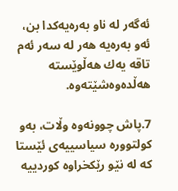ئه‌گه‌ر له‌ ناو به‌ره‌یه‌كدا بن، ئه‌و به‌ره‌یه‌ هه‌ر له‌ سه‌ر ئه‌م تاقه‌ یه‌ك هه‌ڵوێسته‌ هه‌ڵده‌وه‌شێته‌وه‌.

7.پاش چوونه‌وه‌ وڵات، به‌و كولتووره‌ سیاسییه‌ی ئێستا كه‌ له‌ نێو رێكخراوه‌ كوردییه‌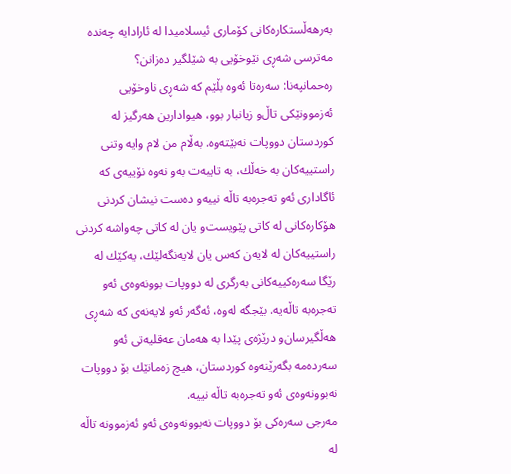به‌رهه‌ڵستكاره‌كانی كۆماری ئیسلامیدا له‌ ئارادایه‌ چه‌نده‌ مه‌ترسی شه‌ڕی نێوخۆیی به‌ شێلگیر ده‌زانن؟
ره‌حمانپه‌نا: سه‌ره‌تا ئه‌وه‌ بڵێم كه‌ شه‌ڕی ناوخۆیی ئه‌زموونێكی تاڵ‌و زیانبار بوو، هیوادارین هه‌رگیز له‌ كوردستان دووپات نه‌بێته‌وه‌. به‌ڵام من لام وایه‌ و‌تنی راستییه‌كان به‌ خه‌ڵك، به‌ تایبه‌ت به‌و نه‌وه‌ نۆییه‌ی كه‌ ئاگاداری ئه‌و ته‌جره‌به‌ تاڵه‌ نییه‌و ده‌ست نیشان كردنی هۆكاره‌كانی له‌ كاتی پێویست‌و یان له‌ كاتی چه‌‌واشه‌‌ كردنی راستییه‌كان له ‌لایه‌ن كه‌س یان لایه‌نگه‌لێك، یه‌كێك له‌ ‌ رێگا سه‌ره‌كییه‌كانی به‌رگری له‌ دووپات بوونه‌وه‌ی ئه‌و ته‌جره‌به‌ تاڵه‌یه‌. بێجگه‌ له‌وه‌، ئه‌گه‌ر ئه‌و لایه‌نه‌ی كه‌ شه‌ڕی هه‌ڵگیرسان‌و درێژه‌ی پێدا به‌ هه‌مان عه‌قلیه‌تی ئه‌و سه‌رده‌مه‌ بگه‌رێنه‌وه‌ كوردستان، هیچ زه‌مانێك بۆ دووپات نه‌بوونه‌وه‌ی ئه‌و ته‌جره‌به‌ تاڵه‌ نییه‌.
مه‌رجی سه‌ره‌كی بۆ دووپات نه‌بوونه‌وه‌ی ئه‌و ئه‌زموونه‌ تاڵه‌ له‌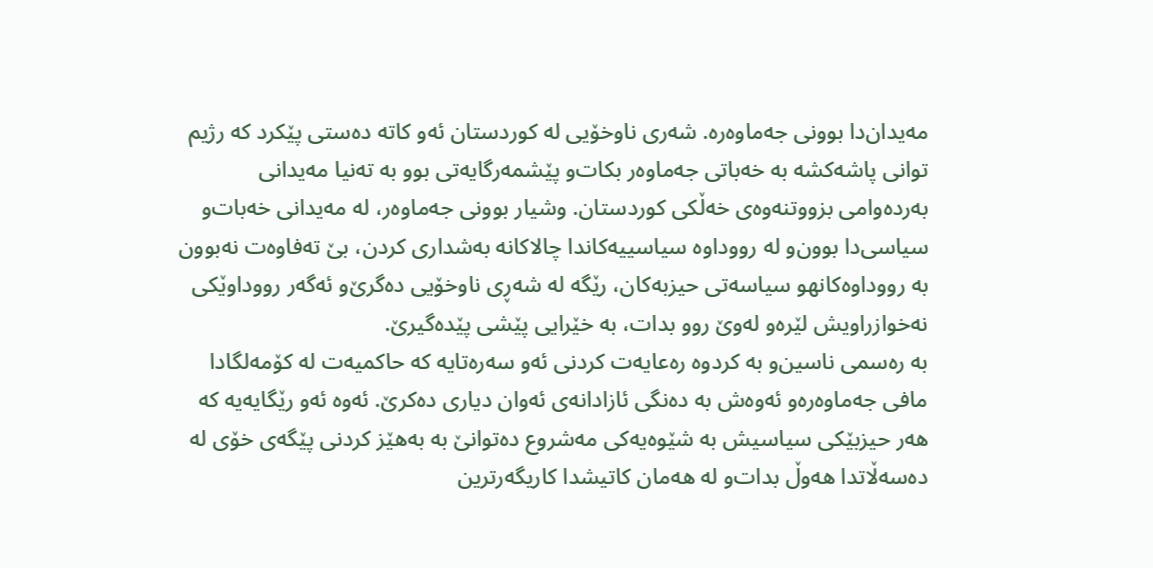مه‌یدان‌دا بوونی جه‌ماوه‌ره‌. شه‌ری ناوخۆیی له‌ كوردستان ئه‌و كاته‌ ده‌ستی پێكرد كه‌ رژیم توانی پاشه‌كشه‌ به‌ خه‌باتی جه‌ماوه‌ر بكات‌و پێشمه‌رگایه‌تی بوو به‌ ته‌نیا مه‌یدانی به‌رده‌وامی بزووتنه‌وه‌ی خه‌ڵكی كوردستان. وشیار بوونی جه‌ماوه‌ر، له‌ مه‌یدانی خه‌بات‌و سیاسی‌دا بوون‌و له رووداوه سیاسییه‌کاندا چالاکانه به‌شداری کردن‌، بێ ته‌فاوه‌ت نه‌بوون به‌ رووداوه‌كانهو سیاسه‌تی حیزبه‌كان، رێگه‌ له‌ شه‌ڕی ناوخۆیی ده‌گرێ‌و ئه‌گه‌ر رووداوێكی نه‌خوازراویش لێره‌و له‌وێ روو بدات، به‌ خێرایی پێشی پێده‌گیرێ.
به‌ ره‌سمی ناسین‌و به‌ كردوه‌ ره‌عایه‌ت كردنی ئه‌و سه‌ره‌تایه‌ كه‌ حاكمیه‌ت له‌ كۆمه‌لگادا مافی جه‌ماوه‌ره‌و ئه‌وه‌ش به‌ ده‌نگی ئازادانه‌ی ئه‌وان دیاری ده‌كرێ. ئه‌وه‌ ئه‌و رێگایه‌یه‌ كه‌ هه‌ر حیزبێكی سیاسیش به‌ شێوه‌یه‌كی مه‌شروع ده‌توانێ به‌ به‌هێز كردنی پێگه‌ی خۆی له‌ ده‌سه‌ڵاتدا هه‌وڵ بدات‌و له‌ هه‌مان كاتیشدا كاریگه‌رترین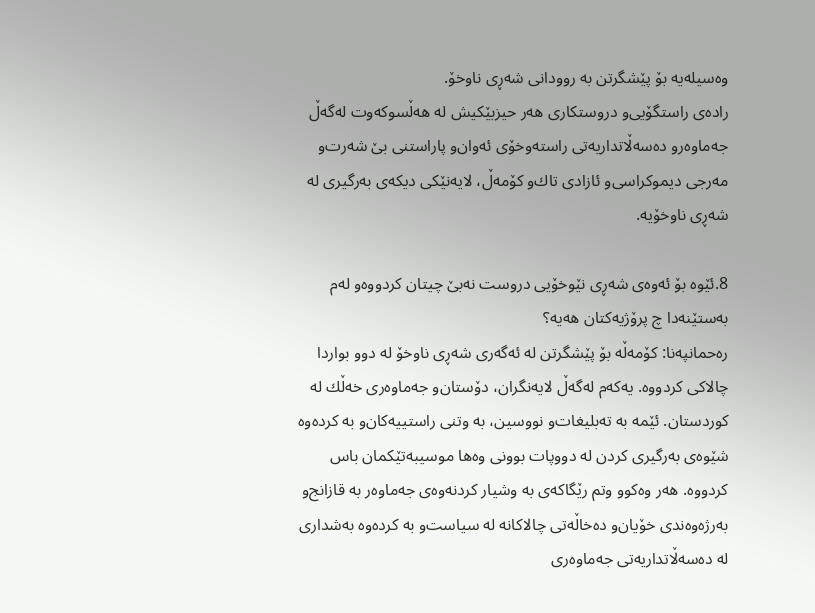وه‌سیله‌یه‌ بۆ پێشگرتن به‌ روودانی شه‌ڕی ناوخۆ.
راده‌ی راستگۆیی‌و دروستكاری هه‌ر حیزبێكیش له‌ هه‌ڵسوكه‌وت له‌گه‌ڵ جه‌ماوه‌رو ده‌سه‌ڵاتداریه‌تی راسته‌وخۆی ئه‌وان‌و پاراستنی بێ شه‌رت‌و مه‌رجی دیموكراسی‌و ئازادی تاك‌و كۆمه‌ڵ، لایه‌نێكی ‌دیكه‌ی به‌رگیری له‌ شه‌ڕی ناوخۆیه‌.

8.ئێوه‌ بۆ ئه‌وه‌ی شه‌ڕی نێوخۆیی دروست نه‌بێ چیتان كردووه‌و له‌م به‌ستێنه‌دا چ پرۆژیه‌كتان هه‌یه‌؟
ره‌حمانپه‌نا: كۆمه‌ڵه‌ بۆ پێشگرتن له‌ ئه‌گه‌ری شه‌ڕی ناوخۆ له‌ دوو بواردا چالاكی كردووه‌. یه‌كه‌م له‌گه‌ڵ لایه‌نگران، دۆستان‌و جه‌ماوه‌ری خه‌ڵك له‌ كوردستان. ئێمه‌ به‌ ته‌بلیغات‌و نووسین، به‌ وتنی راستییه‌كان‌و به‌ كرده‌وه‌ شێوه‌ی به‌رگیری كردن له‌ دووپات بوونی وه‌ها موسیبه‌تێكمان باس كردووه‌. هه‌ر وه‌كوو وتم رێگاكه‌ی به‌ وشیار كردنه‌وه‌ی جه‌ماوه‌ر به‌ قازانج‌و به‌رژه‌وه‌ندی خۆیان‌و ده‌خاڵه‌تی چالاكانه‌ له‌ سیاست‌و به‌ كرده‌وه‌ به‌شداری له‌ ده‌سه‌ڵاتداریه‌تی جه‌ماوه‌ری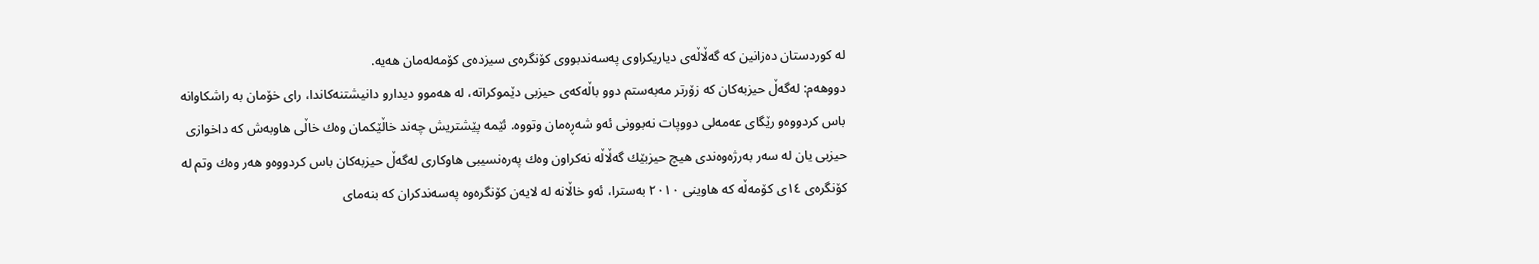له‌ كوردستان ده‌زانین كه‌ گه‌ڵاڵه‌ی دیاریكراوی په‌سه‌ندبووی كۆنگره‌ی سیزده‌ی كۆمه‌له‌مان هه‌یه‌.
دووهه‌م: له‌گه‌ڵ حیزبه‌كان كه‌ زۆرتر مه‌به‌ستم دوو باڵه‌كه‌ی حیزبی‌ دێموكراته‌، له‌ هه‌موو دیدارو دانیشتنه‌كاندا، رای خۆمان به‌ راشكاوانه‌ باس كردووه‌و رێگای عه‌مه‌لی دووپات نه‌بوونی ئه‌و شه‌ڕه‌مان وتووه‌. ئێمه‌ پێشتریش چه‌ند خاڵێكمان وه‌ك خاڵی هاوبه‌ش كه‌ داخوازی حیزبی یان له‌ سه‌ر به‌رژه‌وه‌ندی هیچ حیزبێك گه‌ڵاڵه‌ نه‌كراون وه‌ك په‌ره‌نسیبی هاوكاری له‌گه‌ڵ حیزبه‌كان باس كردووه‌و هه‌ر وه‌ك وتم له‌ كۆنگره‌ی ١٤ی كۆمه‌ڵه‌ كه‌ هاوینی ٢٠١٠ به‌سترا، ئه‌و خاڵانه‌ له ‌لایه‌ن كۆنگره‌وه‌ په‌سه‌ندكران كه‌ بنه‌مای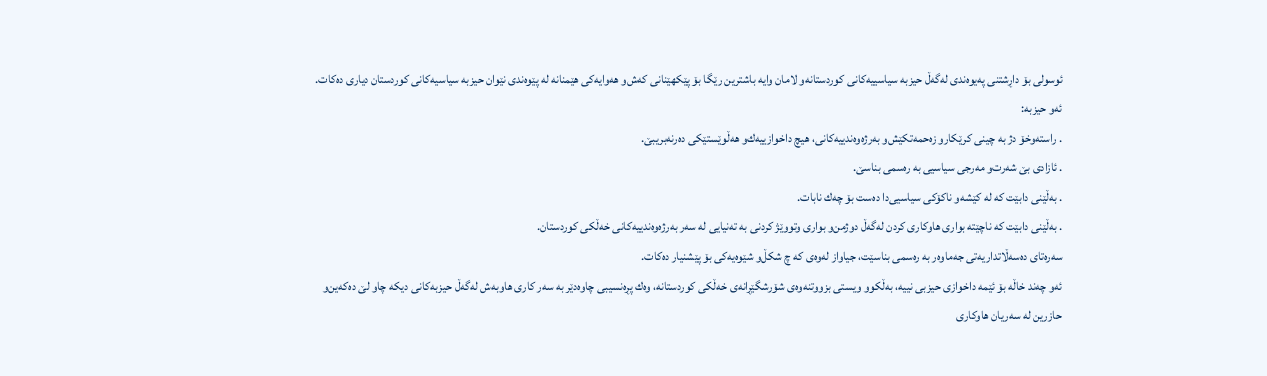ئوسولی بۆ داڕشتنی په‌یوه‌ندی له‌گه‌ڵ حیزبه‌ سیاسییه‌كانی كوردستانه‌و لامان وایه‌ باشترین رێگا بۆ پێكهێنانی كه‌ش‌و هه‌وایه‌كی هێمنانه‌ له‌ پێوه‌ندی نێوان حیزبه‌ سیاسیه‌كانی كوردستان دیاری ده‌كات. ئه‌و حیزبه‌:
. راسته‌وخۆ دژ به‌ چینی كرێكارو زه‌حمه‌تكێش‌و به‌رژه‌وه‌ندییه‌كانی، هیچ داخوازییه‌ك‌و هه‌ڵوێستێكی ده‌رنه‌بریبێ.
. ئازادی بێ شه‌رت‌و مه‌رجی سیاسیی به‌ ره‌سمی بناسێ.
. به‌ڵێنی دابێت كه‌ له‌ كێشه‌و ناكۆكی سیاسیی‌دا ده‌ست بۆ چه‌ك نابات.
. به‌ڵێنی دابێت كه‌ ناچێته‌ بواری هاوكاری كردن له‌گه‌ڵ دوژمن‌و بواری وتووێژ كردنی به‌ ته‌نیایی له‌ سه‌ر به‌رژه‌وه‌ندییه‌كانی خه‌ڵكی كوردستان.
سه‌ره‌تای ده‌سه‌ڵاتداریه‌تی جه‌ماوه‌ر به‌ ره‌سمی بناسێت، جیاواز له‌وه‌ی كه‌ چ شكڵ‌و شێوه‌یه‌كی بۆ پێشنیار ده‌كات.
ئه‌و چه‌ند خاڵه‌ بۆ ئێمه‌ داخوازی حیزبی نییه‌، به‌ڵكوو ویستی بزووتنه‌وه‌ی شۆرشگێڕانه‌ی خه‌ڵكی كوردستانه‌، وه‌ك پڕه‌نسیبی چاوه‌دێر به‌ سه‌ر كاری هاوبه‌ش له‌گه‌ڵ حیزبه‌كانی دیكه‌ چاو لێ ده‌كه‌ین‌و حازرین له‌ سه‌ریان هاوكاری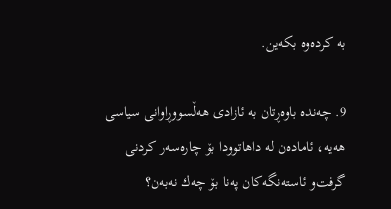به ‌كرده‌وه‌ بكه‌ین.

9. چه‌نده‌ باوه‌ڕتان به‌ ئازادی هه‌ڵسووڕاوانی سیاسی هه‌یه‌، ئاماده‌ن له‌ داهاتوودا بۆ چاره‌سه‌ر كردنی گرفت‌و ئاسته‌نگه‌كان په‌نا بۆ چه‌ك نه‌به‌ن؟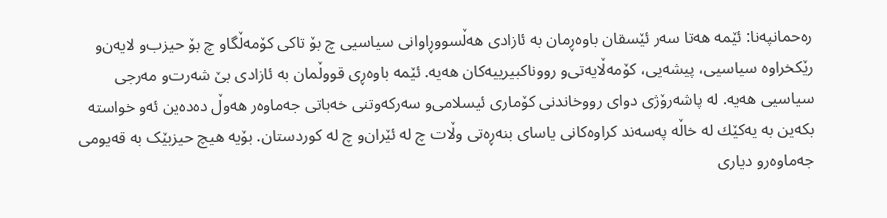ره‌حمانپه‌نا: ئێمه‌ هه‌تا سه‌ر ئێسقان باوه‌ڕمان به‌ ئازادی هه‌ڵسووڕاوانی سیاسیی چ بۆ تاكی كۆمه‌ڵگاو چ بۆ حیزب‌و لایه‌ن‌و رێكخراوه‌ سیاسیی، پیشه‌یی، كۆمه‌ڵایه‌تی‌و رووناكبیرییه‌كان هه‌یه‌. ئێمه‌ باوه‌ڕی قووڵمان به‌ ئازادی بێ شه‌رت‌و مه‌رجی سیاسیی هه‌یه‌. له‌ پاشه‌رۆژی دوای رووخاندنی كۆماری ئیسلامی‌و سه‌ركه‌وتنی خه‌باتی جه‌ماوه‌ر هه‌وڵ ده‌ده‌ین ئه‌و خواسته‌ بكه‌ین به‌ یه‌كێك له‌ خاڵه‌ په‌سه‌ند كراوه‌كانی یاسای بنه‌ڕه‌تی وڵات چ له‌ ئێران‌و چ له‌ كوردستان. بۆیه‌ هیچ حیزبێک به‌ قه‌یومی جه‌ماوه‌رو دیاری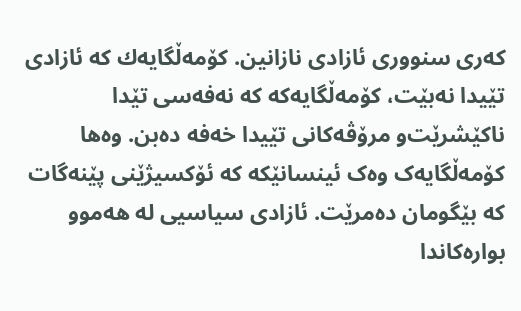كه‌ری سنووری ئازادی نازانین. كۆمه‌ڵگایه‌ك که‌ ئازادی تێیدا نه‌بێت، كۆمه‌ڵگایه‌كه‌ كه‌ نه‌فه‌سی تێدا نا‌كێشرێت‌و مرۆڤه‌كانی تێیدا خه‌فه‌ ده‌بن. وه‌ها کۆمه‌ڵگایه‌ک وه‌ک ئینسانێکه که ئۆکسیژێنی پێنه‌گات که بێگومان ده‌مرێت. ئازادی سیاسیی له‌ هه‌موو بواره‌كاندا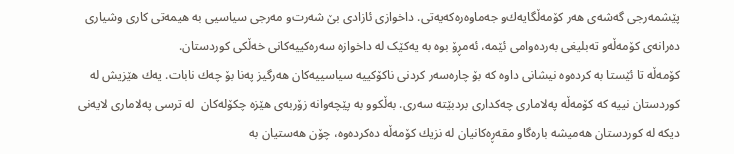پێشمه‌رجی گه‌شه‌ی هه‌ر كۆمه‌ڵگایه‌ك‌و جه‌ماوه‌ره‌كه‌یه‌تی. داخوازی ئازادی بێ شه‌رت‌و مه‌رجی سیاسیی به هیمه‌تی کاری وشیاری ده‌رانه‌ی کۆمه‌ڵه‌و ته‌بلیغی به‌رده‌وامی ئێمه‌، ئه‌مڕۆ بوه به یه‌کێک له داخوازه سه‌ره‌کییه‌کانی خه‌ڵکی کوردستان.
كۆمه‌ڵه‌ تا ئێستا به ‌كرده‌وه‌ نیشانی داوه‌ كه‌ بۆ چاره‌سه‌ر‌ كردنی ناكۆكییه‌ سیاسییه‌كان هه‌رگیز په‌نا بۆ چه‌ك نابات. یه‌ك هێزیش له‌ كوردستان نییه‌ كه‌ كۆمه‌ڵه‌ په‌لاماری چه‌كداری بردبێته‌ سه‌ری. به‌ڵكوو به‌ پێچه‌وانه‌ زۆربه‌ی هێزه‌ چكۆله‌کان ‌ له‌ ترسی په‌لاماری لایه‌نی دیکه له‌ كوردستان هه‌میشه‌ باره‌گاو مقه‌ڕه‌كانیان له‌ نزیك كۆمه‌ڵه‌ ده‌كرده‌وه‌، چۆن هه‌ستیان به‌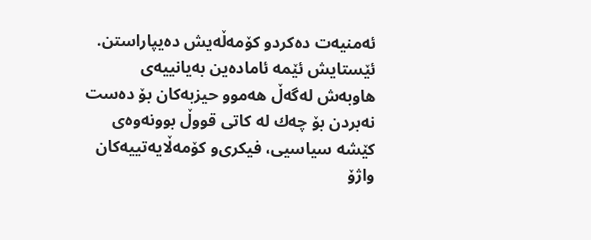ئه‌منیه‌ت ده‌كردو كۆمه‌ڵه‌یش ده‌یپاراستن.
ئێستایش ئێمه‌ ئاماده‌ین به‌یانییه‌ی هاوبه‌ش له‌گه‌ڵ هه‌موو حیزبه‌كان بۆ ده‌ست نه‌بردن بۆ چه‌ك له‌ كاتی قووڵ بوونه‌وه‌ی كێشه‌ سیاسیی، فیكری‌و كۆمه‌ڵایه‌تییه‌كان واژۆ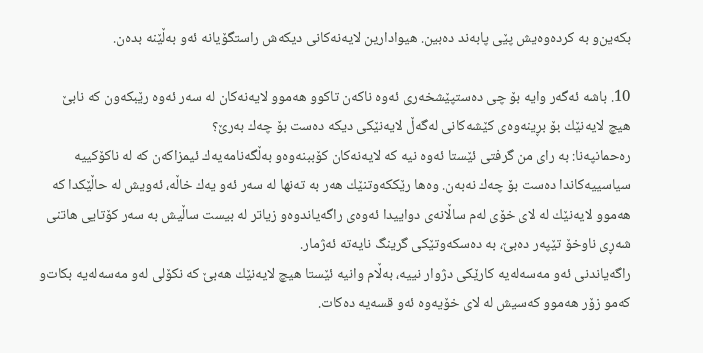بكه‌ین‌و به‌ كرده‌وه‌یش پێی پابه‌ند ده‌بین. هیوادارین لایه‌نه‌كانی دیكه‌ش راستگۆیانه‌ ئه‌و به‌ڵێنه‌ بده‌ن.

10. باشه‌ ئه‌گه‌ر وایه‌ بۆ چی ده‌ستپێشخه‌ری ئه‌وه‌ ناكه‌ن تاكوو هه‌موو لایه‌نه‌كان له‌ سه‌ر ئه‌وه‌ رێبكه‌ون كه‌ نابێ هیچ لایه‌نێك بۆ بڕینه‌وه‌ی كێشه‌كانی له‌گه‌ڵ لایه‌نێكی دیكه‌ ده‌ست بۆ چه‌ك به‌رێ؟
ره‌حمانپه‌نا: به‌ رای من گرفتی ئێستا ئه‌وه‌ نیه‌ كه‌ لایه‌نه‌كان كۆببنه‌وه‌و به‌ڵگه‌نامه‌یه‌ك ئیمزاكه‌ن كه‌ له‌ ناكۆكییه‌ سیاسییه‌كاندا ده‌ست بۆ چه‌ك نه‌به‌ن. وه‌ها رێككه‌وتنێك هه‌ر به‌ ته‌نها له‌ سه‌ر ئه‌و یه‌ك خاڵه‌، ئه‌ویش له‌ حاڵێكدا كه‌ هه‌موو لایه‌نێك له‌ لای خۆی له‌م ساڵانه‌ی دواییدا ئه‌وه‌ی راگه‌یاندوه‌و زیاتر له‌ بیست ساڵیش به‌ سه‌ر كۆتایی هاتنی شه‌ڕی ناوخۆ تێپه‌ر ده‌بێ، به‌ ده‌سكه‌وتێكی گرینگ نایه‌ته‌ ئه‌ژمار.
راگه‌یاندنی ئه‌و مه‌سه‌له‌یه‌ كارێكی دژوار نییه‌، به‌ڵام وانیه‌ ئێستا هیچ لایه‌نێك هه‌بێ كه‌ نكۆلی له‌و مه‌سه‌له‌یه‌ بكات‌و كه‌مو زۆر هه‌موو كه‌سیش له‌ لای خۆیه‌وه‌ ئه‌و قسه‌یه‌ ده‌كات.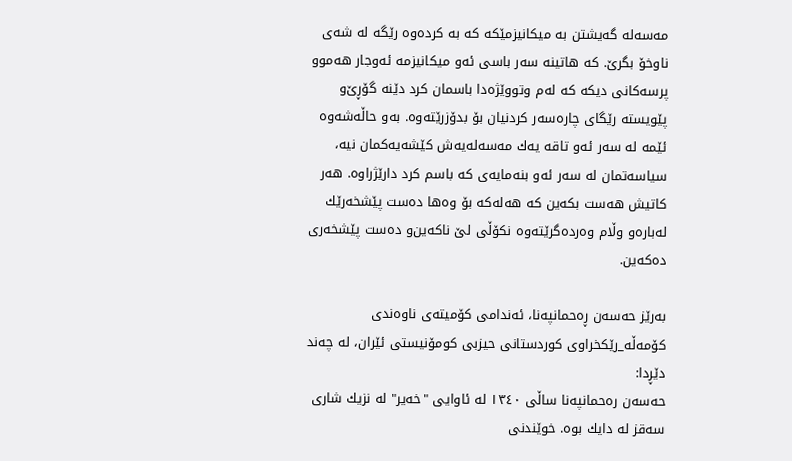مه‌سه‌له‌ گه‌یشتن به‌ میكانیزمێكه‌ كه‌ به‌ كرده‌وه‌ رێگه‌ له‌ شه‌ی ناوخۆ بگرێ. كه‌ هاتینه‌ سه‌ر باسی ئه‌و میكانیزمه‌ ئه‌وجار هه‌موو پرسه‌كانی دیكه‌ كه‌ له‌م وتووێژه‌دا باسمان كرد دێنه‌ گۆڕێ‌و پێویسته‌ رێگای چاره‌سه‌ر كردنیان بۆ بدۆزرێته‌وه‌. به‌و حاڵه‌شه‌وه‌ ئێمه‌ له‌ سه‌ر ئه‌و تاقه‌ یه‌ك مه‌سه‌له‌یه‌ش كێشه‌یه‌كمان نیه‌، سیاسه‌تمان له‌ سه‌ر ئه‌و بنه‌ما‌یه‌ی كه‌ باسم كرد دارێژراوه‌. هه‌ر كاتیش هه‌ست بكه‌ین كه‌ هه‌له‌كه‌ بۆ وه‌ها ده‌ست پێشخه‌رێك له‌باره‌و وڵام وه‌رده‌گرێته‌وه‌ نكۆڵی لێ ناكه‌ین‌و ده‌ست پێشخه‌ری ده‌که‌ین.

به‌رێز حه‌سه‌ن ڕه‌حمانپه‌نا، ئه‌ندامی کۆمیته‌ی ناوه‌ندی کۆمه‌ڵه‌_رێکخراوی کوردستانی حیزبی کومۆنیستی ئێران، له‌ چه‌ند دێڕدا:
حه‌سه‌ن ره‌حمانپه‌نا ساڵی ١٣٤٠ له‌ ئاوایی "خه‌یر" له‌ نزیك شاری سه‌قز له‌ دایك بوه‌. خوێندنی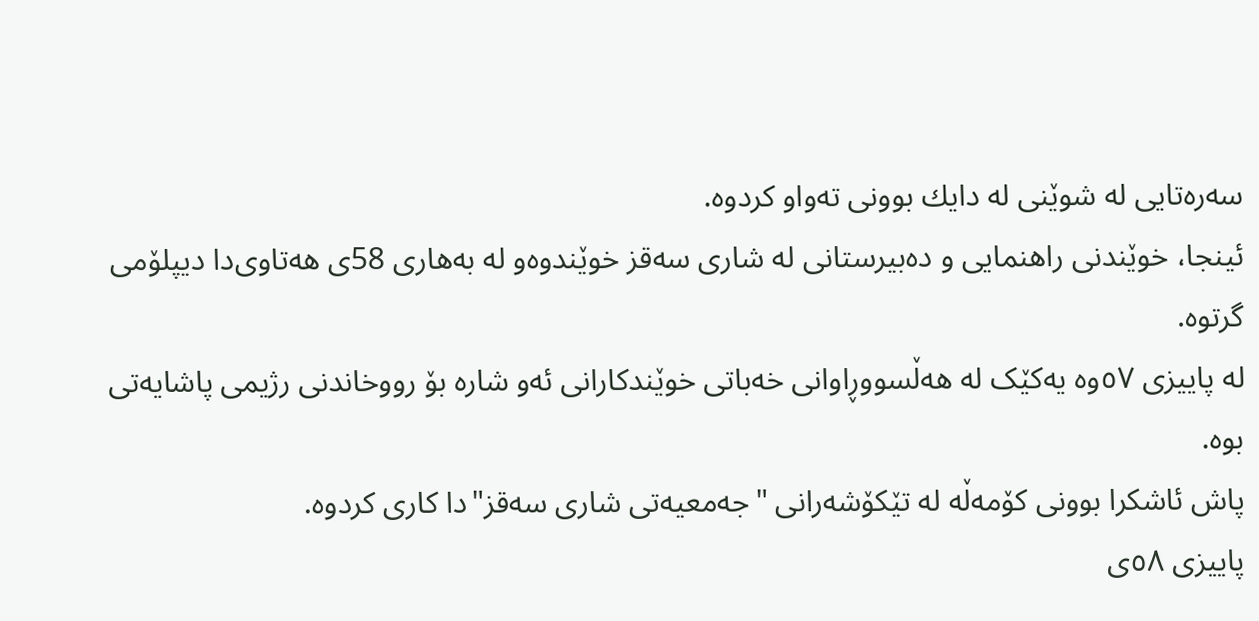سه‌ره‌تایی له‌ شوێنی له‌ دایك بوونی ته‌واو كردوه‌.
ئینجا، خوێندنی راهنمایی و ده‌بیرستانی له‌ شاری سه‌قز خوێندوه‌و له‌ به‌هاری 58ی هه‌تاوی‌دا دیپلۆمی گرتوه‌.
له‌ پاییزی ٥٧وه‌ یه‌کێک له‌ هه‌ڵسووڕاوانی خه‌باتی خوێندكارانی ئه‌و شاره‌ بۆ رووخاندنی رژیمی پاشایه‌تی بوه‌.
پاش ئاشکرا بوونی كۆمه‌ڵه‌ له‌ تێكۆشه‌رانی "جه‌معیه‌تی شاری سه‌قز"دا کاری کردوه‌.
پاییزی ٥٨ی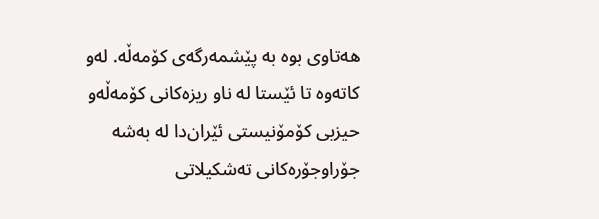هه‌تاوی بوه‌‌ به‌ پێشمه‌رگه‌ی كۆمه‌ڵه‌. له‌و كاته‌وه‌ تا ئێستا له‌ ناو ریزه‌كانی كۆمه‌ڵه‌و حیزبی كۆمۆنیستی ئێران‌دا له‌ به‌شه‌ جۆراوجۆره‌كانی ته‌شكیلاتی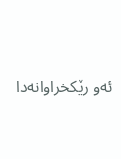ئه‌و رێکخراوانه‌دا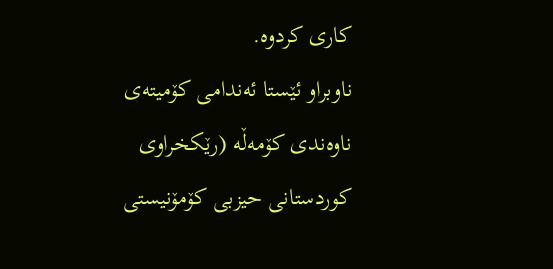كاری كردوه‌.
ناوبراو ئێستا ئه‌ندامی كۆمیته‌ی ناوه‌ندی كۆمه‌ڵه‌ (رێكخراوی كوردستانی حیزبی كۆمۆنیستی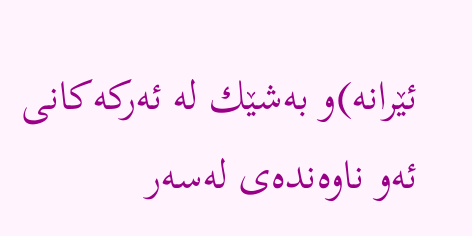ئێرانه‌)و به‌شێك له‌ ئه‌ركه‌كانی ئه‌و ناوه‌نده‌ی له‌سه‌ر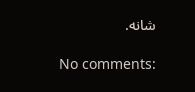شانه‌.

No comments: